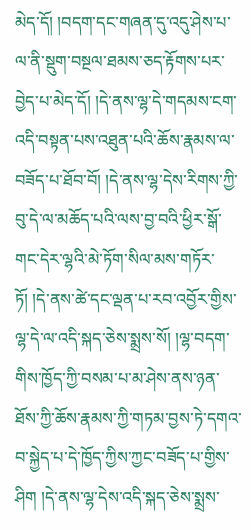མེད་དོ། །བདག་དང་གཞན་དུ་འདུ་ཤེས་པ་ལ་ནི་སྡུག་བསྔལ་ཐམས་ཅད་རྟོགས་པར་བྱེད་པ་མེད་དོ། །དེ་ནས་ལྷ་དེ་གདམས་ངག་འདི་བསྟན་པས་འཐུན་པའི་ཆོས་རྣམས་ལ་བཟོད་པ་ཐོབ་བོ། །དེ་ནས་ལྷ་དེས་རིགས་ཀྱི་བུ་དེ་ལ་མཆོད་པའི་ལས་བྱ་བའི་ཕྱིར་སྒོ་གང་དེར་ལྷའི་མེ་ཏོག་སིལ་མས་གཏོར་ཏོ། །དེ་ནས་ཚེ་དང་ལྡན་པ་རབ་འབྱོར་གྱིས་ལྷ་དེ་ལ་འདི་སྐད་ཅེས་སྨྲས་སོ། །ལྷ་བདག་གིས་ཁྱོད་ཀྱི་བསམ་པ་མ་ཤེས་ནས་ཉན་ཐོས་ཀྱི་ཆོས་རྣམས་ཀྱི་གཏམ་བྱས་ཏེ་དགའ་བ་སྐྱེད་པ་དེ་ཁྱོད་ཀྱིས་ཀྱང་བཟོད་པ་གྱིས་ཤིག །དེ་ནས་ལྷ་དེས་འདི་སྐད་ཅེས་སྨྲས་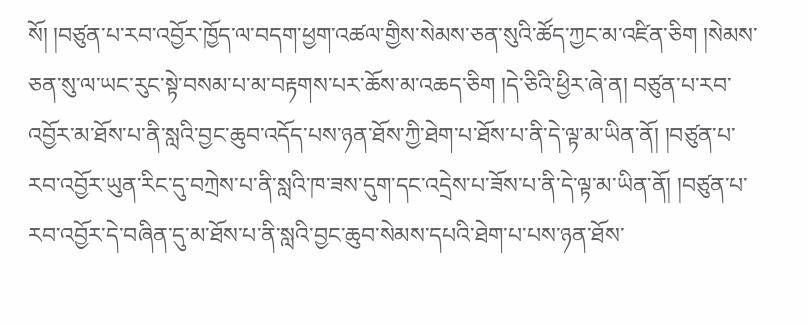སོ། །བཙུན་པ་རབ་འབྱོར་ཁྱོད་ལ་བདག་ཕྱག་འཚལ་གྱིས་སེམས་ཅན་སུའི་ཚོད་ཀྱང་མ་འཛིན་ཅིག །སེམས་ཅན་སུ་ལ་ཡང་རུང་སྟེ་བསམ་པ་མ་བརྟགས་པར་ཆོས་མ་འཆད་ཅིག །དེ་ཅིའི་ཕྱིར་ཞེ་ན། བཙུན་པ་རབ་འབྱོར་མ་ཐོས་པ་ནི་སླའི་བྱང་ཆུབ་འདོད་པས་ཉན་ཐོས་ཀྱི་ཐེག་པ་ཐོས་པ་ནི་དེ་ལྟ་མ་ཡིན་ནོ། །བཙུན་པ་རབ་འབྱོར་ཡུན་རིང་དུ་བཀྲེས་པ་ནི་སླའི་ཁ་ཟས་དུག་དང་འདྲེས་པ་ཟོས་པ་ནི་དེ་ལྟ་མ་ཡིན་ནོ། །བཙུན་པ་རབ་འབྱོར་དེ་བཞིན་དུ་མ་ཐོས་པ་ནི་སླའི་བྱང་ཆུབ་སེམས་དཔའི་ཐེག་པ་པས་ཉན་ཐོས་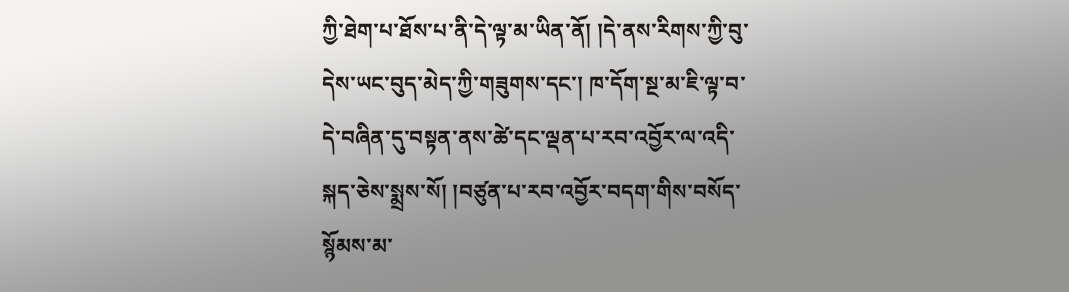ཀྱི་ཐེག་པ་ཐོས་པ་ནི་དེ་ལྟ་མ་ཡིན་ནོ། །དེ་ནས་རིགས་ཀྱི་བུ་དེས་ཡང་བུད་མེད་ཀྱི་གཟུགས་དང་། ཁ་དོག་སྔ་མ་ཇི་ལྟ་བ་དེ་བཞིན་དུ་བསྟན་ནས་ཚེ་དང་ལྡན་པ་རབ་འབྱོར་ལ་འདི་སྐད་ཅེས་སྨྲས་སོ། །བཙུན་པ་རབ་འབྱོར་བདག་གིས་བསོད་སྙོམས་མ་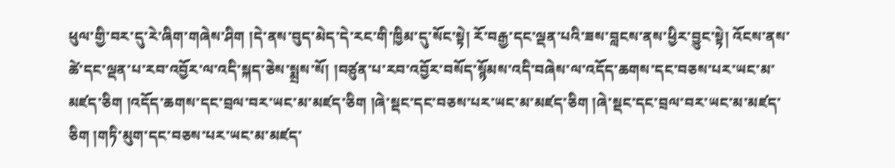ཕུལ་གྱི་བར་དུ་རེ་ཞིག་གཞེས་ཤིག །དེ་ནས་བུད་མེད་དེ་རང་གི་ཁྱིམ་དུ་སོང་སྟེ། རོ་བརྒྱ་དང་ལྡན་པའི་ཟས་བླངས་ནས་ཕྱིར་བྱུང་སྟེ། འོངས་ནས་ཚེ་དང་ལྡན་པ་རབ་འབྱོར་ལ་འདི་སྐད་ཅེས་སྨྲས་སོ། །བཙུན་པ་རབ་འབྱོར་བསོད་སྙོམས་འདི་བཞེས་ལ་འདོད་ཆགས་དང་བཅས་པར་ཡང་མ་མཛད་ཅིག །འདོད་ཆགས་དང་བྲལ་བར་ཡང་མ་མཛད་ཅིག །ཞེ་སྡང་དང་བཅས་པར་ཡང་མ་མཛད་ཅིག །ཞེ་སྡང་དང་བྲལ་བར་ཡང་མ་མཛད་ཅིག །གཏི་མུག་དང་བཅས་པར་ཡང་མ་མཛད་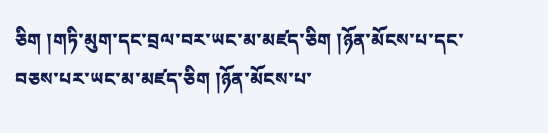ཅིག །གཏི་མུག་དང་བྲལ་བར་ཡང་མ་མཛད་ཅིག །ཉོན་མོངས་པ་དང་བཅས་པར་ཡང་མ་མཛད་ཅིག །ཉོན་མོངས་པ་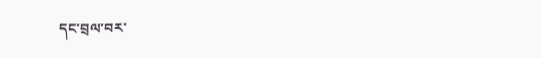དང་བྲལ་བར་